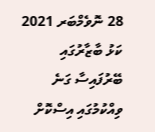28 ނޮވެމްބަރ 2021
ކަޅު ބާޒާރުގައި ބޭރުފައިސާ ގަނެ ވިއްކުމުގައި އިސްކޮށް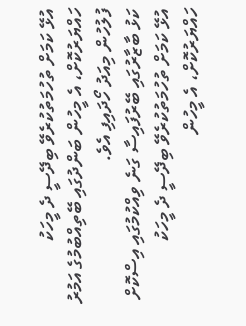އުޅޭ ކަމަށް ތުހުމަތުކުރެވޭ ބިދޭސީ ދެ މީހަކު ހައްޔަރުކޮށް، އެ މީހުން ބަންދުގައި ބޭތިއްބުމުގެ އަމުރު ފުލުހުން މިއަދު ހޯދައިފި އެވެ.
ކަޅު ބާޒާރުގައި ބޭރުފައިސާ ގަނެ ވިއްކުމުގައި އިސްކޮށް އުޅޭ ކަމަށް ތުހުމަތުކުރެވޭ ބިދޭސީ ދެ މީހަކު ހައްޔަރުކޮށް، އެ މީހުން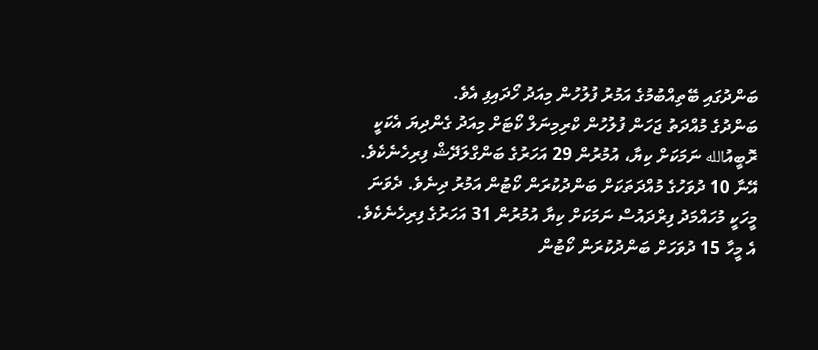ބަންދުގައި ބޭތިއްބުމުގެ އަމުރު ފުލުހުން މިއަދު ހޯދައިފި އެވެ.
ބަންދުގެ މުއްދަތު ޖަހަން ފުލުހުން ކްރިމިނަލް ކޯޓަށް މިއަދު ގެންދިޔަ އެކަކީ ރޮބީއުالله ނަމަކަށް ކިޔާ، އުމުރުން 29 އަހަރުގެ ބަންގްލަދޭޝް ފިރިހެނެކެވެ. އޭނާ 10 ދުވަހުގެ މުއްދަތަކަށް ބަންދުކުރަން ކޯޓުން އަމުރު ދިނެވެ. ދެވަނަ މީހަކީ މުހައްމަދު ފިރްދައުސް ނަމަކަށް ކިޔާ އުމުރުން 31 އަހަރުގެ ފިރިހެނެކެވެ. އެ މީހާ 15 ދުވަހަށް ބަންދުކުރަން ކޯޓުން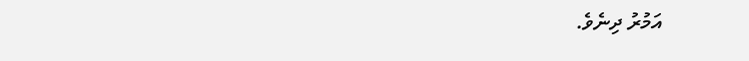އަމުރު ދިނެވެ.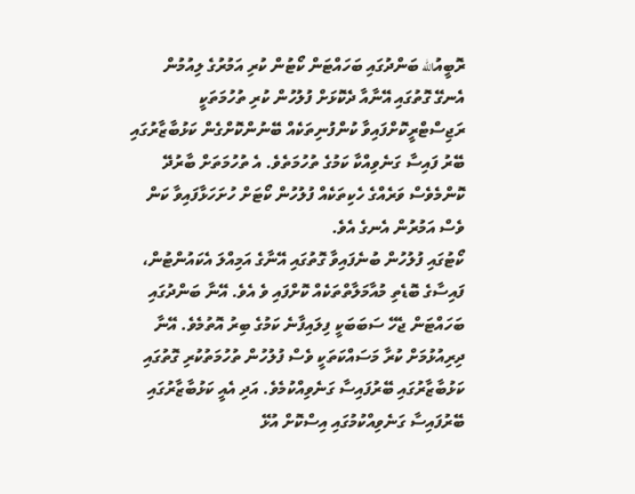ރޮބީއުالله ބަންދުގައި ބަހައްޓަން ކޯޓުން ކުރި އަމުރުގެ ލިއުމުން އެނގޭ ގޮތުގައި އޭނާއާ ދެކޮޅަށް ފުލުހުން ކުރި ތުހުމަތަކީ ރަޖިސްޓްރީކޮށްފައިވާ ކުންފުނިތަކެއް ބޭނުންކޮށްގެން ކަޅުބާޒާރުގައި ބޭރު ފައިސާ ގަނެވިއްކާ ކަމުގެ ތުހުމަތެވެ. އެ ތުހުމަތަށް ބާރުދޭ ކޮންމެވެސް ވަރެއްގެ ހެކިތަކެއް ފުލުހުން ކޯޓަށް ހުށަހަޅާފައިވާ ކަން ވެސް އަމުރުން އެނގެ އެވެ.
ކޯޓުގައި ފުލުހުން ބުނެފައިވާ ގޮތުގައި އޭނާގެ އަމިއްލަ އެކައުންޓުން، ފައިސާގެ ބޮޑެތި މުއާމަލާތްތަކެއް ކޮށްފައި ވެ އެވެ. އޭނާ ބަންދުގައި ބަހައްޓަން ޖެހޭ ސަބަބަކީ ފިލައިފާނެ ކަމުގެ ބިރު އޮތުމެވެ. އޭނާ ދިރިއުޅުމަށް ކުރާ މަސައްކަތަކީ ވެސް ފުލުހުން ތުހުމަތުކުރި ގޮތުގައި ކަޅުބާޒާރުގައި ބޭރުފައިސާ ގަނެވިއްކުމެވެ. އަދި އެއީ ކަޅުބާޒާރުގައި ބޭރުފައިސާ ގަނެވިއްކުމުގައި އިސްކޮށް އުޅޭ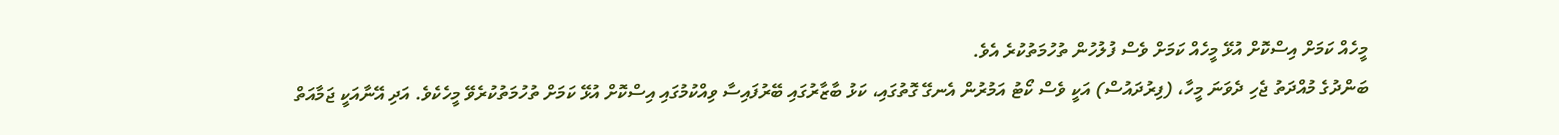މީހެއް ކަމަށް އިސްކޮށް އުޅޭ މީހެއް ކަމަށް ވެސް ފުލުހުން ތުހުމަތުކުރެ އެވެ.
ބަންދުގެ މުއްދަތު ޖެހި ދެވަނަ މީހާ، (ފިރުދައުސް) އަކީ ވެސް ކޯޓު އަމުރުން އެނގޭ ގޮތުގައި، ކަޅު ބާޒާރުގައި ބޭރުފައިސާ ވިއްކުމުގައި އިސްކޮށް އުޅޭ ކަމަށް ތުހުމަތުކުރެވޭ މީހެކެވެ. އަދި އޭނާއަކީ ޖަމާއަތް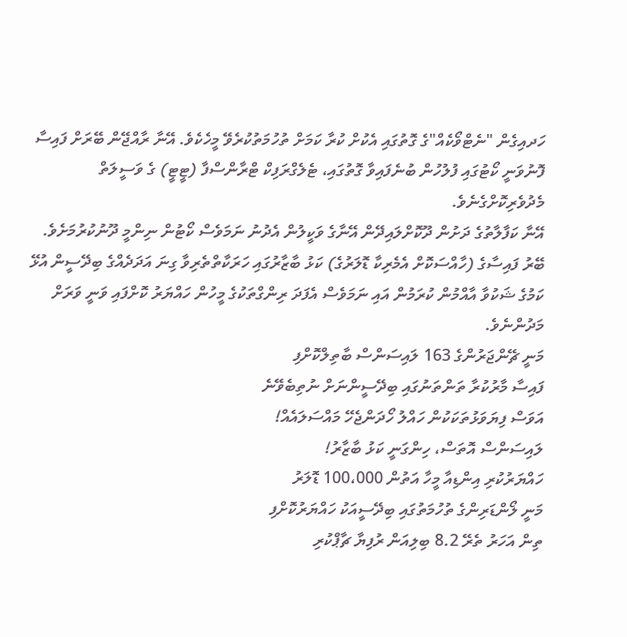ހަދއިގެން "ނެޓްވޯކެއް"ގެ ގޮތުގައި އެކުށް ކުރާ ކަމަށް ތުހުމަތުކުރެވޭ މީހެކެވެ. އޭނާ ރާއްޖޭން ބޭރަށް ފައިސާ ފޮނުވަނީ ކޯޓުގައި ފުލުހުން ބުނެފައިވާ ގޮތުގައި، ޓެލެގްރަފިކް ޓްރާންސްފާ (ޓީޓީ) ގެ ވަސީލަތް މެދުވެރިކޮށްގެނެވެ.
އޭނާ ކަފާލާތުގެ ދަށުން ދޫކޮށްލައިދޭން އޭނާގެ ވަކީލުން އެދުނު ނަމަވެސް ކޯޓުން ނިންމީ ދޫނުކުރުމަށެވެ.
ބޭރު ފައިސާގެ (ހާއްސަކޮށް އެމެރިކާ ޑޮލަރުގެ) ކަޅު ބާޒާރުގައި ހަރަކާތްތެރިވާ ގިނަ އަދަދެއްގެ ބިދޭސީން އުޅޭ ކަމުގެ ޝަކުވާ އާއްމުން ކުރަމުން އައި ނަމަވެސް އެފަދަ ރިންގްތަކުގެ މީހުން ހައްޔަރު ކޮށްފައި ވަނީ ވަރަށް މަދުންނެވެ.
މަނީ ޗޭންޖަރުންގެ 163 ލައިސަންސް ބާތިލްކޮށްފި
ފައިސާ މާރުކުރާ ތަންތަނުގައި ބިދޭސީންނަށް ނުތިބެވޭނެ
އަވަސް ފިޔަވަޅުތަކަކުން ހައްލު ހޯދަންޖެހޭ މައްސަލައެއް!
ލައިސަންސް އޮތަސް، ހިންގަނީ ކަޅު ބާޒާރު!
ހައްޔަރުކުރި އިންޑިއާ މީހާ އަތުން 100،000 ޑޮލަރު
މަނީ ލޯންޑަރިންގެ ތުހުމަތުގައި ބިދޭސީއަކު ހައްޔަރުކޮށްފި
ތިން އަހަރު ތެރޭ 8.2 ބިލިއަން ރުފިޔާ ޗާޕްކުރި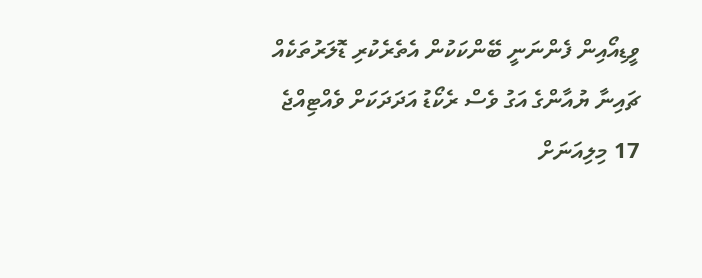ވީޑިއޯއިން ފެންނަނީ ބޭންކަކުން އެތެރެކުރި ޑޮލަރުތަކެއް
ޗައިނާ ޔުއާންގެ އަގު ވެސް ރެކޯޑު އަދަދަކަށް ވެއްޓިއްޖެ
17 މިލިއަނަށް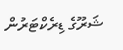ޝަރޫގެ ޑިރެކްޓަރުން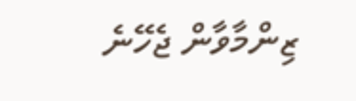ޒިންމާވާން ޖެހޭނެ